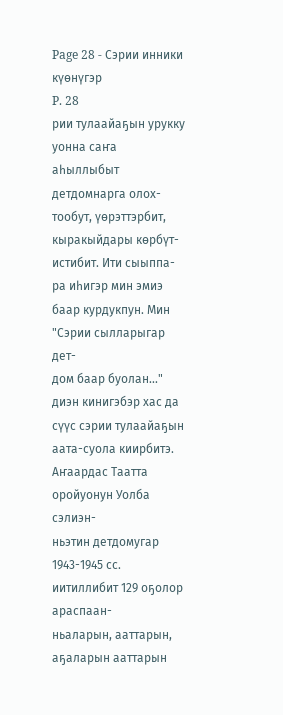Page 28 - Сэрии инники күөнүгэр
P. 28
рии тулаайаҕын урукку уонна саҥа аһыллыбыт детдомнарга олох-
тообут, үөрэттэрбит, кыракыйдары көрбүт-истибит. Ити сыыппа-
ра иһигэр мин эмиэ баар курдукпун. Мин "Сэрии сылларыгар дет-
дом баар буолан..." диэн кинигэбэр хас да сүүс сэрии тулаайаҕын
аата-суола киирбитэ. Аҥаардас Таатта оройуонун Уолба сэлиэн-
ньэтин детдомугар 1943-1945 сс. иитиллибит 129 оҕолор араспаан-
ньаларын, ааттарын, аҕаларын ааттарын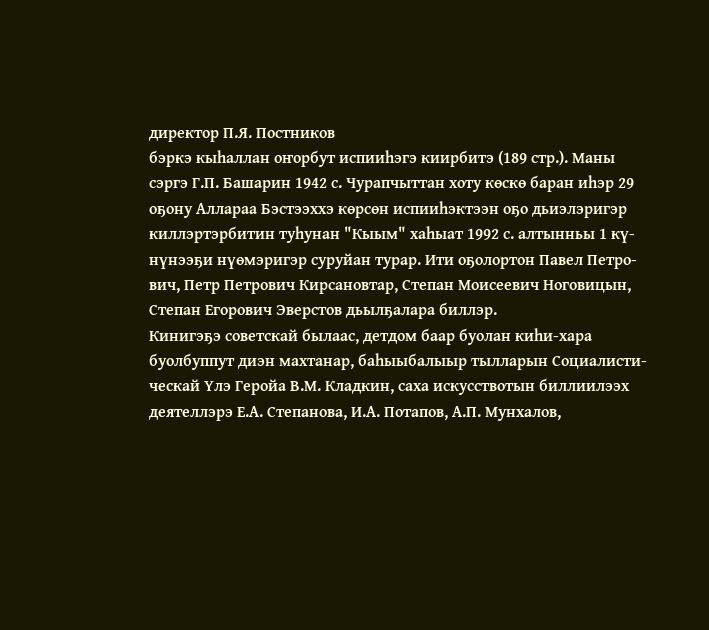директор П.Я. Постников
бэркэ кыһаллан оҥорбут испииһэгэ киирбитэ (189 стр.). Маны
сэргэ Г.П. Башарин 1942 с. Чурапчыттан хоту көскө баран иһэр 29
оҕону Аллараа Бэстээххэ көрсөн испииһэктээн оҕо дьиэлэригэр
киллэртэрбитин туһунан "Кыым" хаһыат 1992 с. алтынньы 1 кү-
нүнээҕи нүөмэригэр суруйан турар. Ити оҕолортон Павел Петро-
вич, Петр Петрович Кирсановтар, Степан Моисеевич Ноговицын,
Степан Егорович Эверстов дьылҕалара биллэр.
Кинигэҕэ советскай былаас, детдом баар буолан киһи-хара
буолбуппут диэн махтанар, баһыыбалыыр тылларын Социалисти-
ческай Үлэ Геройа В.М. Кладкин, саха искусствотын биллиилээх
деятеллэрэ Е.А. Степанова, И.А. Потапов, А.П. Мунхалов,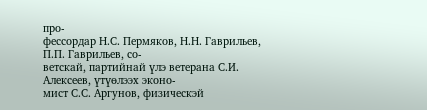про-
фессордар Н.С. Пермяков, Н.Н. Гаврильев, П.П. Гаврильев, со-
ветскай, партийнай үлэ ветерана С.И. Алексеев, үтүөлээх эконо-
мист С.С. Аргунов, физическэй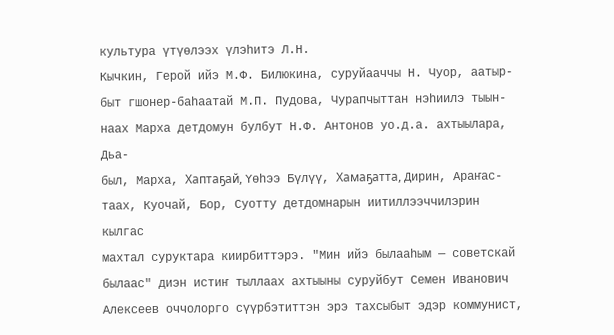культура үтүөлээх үлэһитэ Л.Н.
Кычкин, Герой ийэ М.Ф. Билюкина, суруйааччы Н. Чуор, аатыр-
быт гшонер-баһаатай М.П. Пудова, Чурапчыттан нэһиилэ тыын-
наах Марха детдомун булбут Н.Ф. Антонов уо.д.а. ахтыылара, Дьа-
был, Марха, Хаптаҕай, Үөһээ Бүлүү, Хамаҕатта, Дирин, Араҥас-
таах, Куочай, Бор, Суотту детдомнарын иитиллээччилэрин кылгас
махтал суруктара киирбиттэрэ. "Мин ийэ былааһым — советскай
былаас" диэн истиҥ тыллаах ахтыыны суруйбут Семен Иванович
Алексеев оччолорго сүүрбэтиттэн эрэ тахсыбыт эдэр коммунист,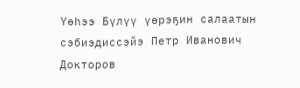Үөһээ Бүлүү үөрэҕин салаатын сэбиэдиссэйэ Петр Иванович
Докторов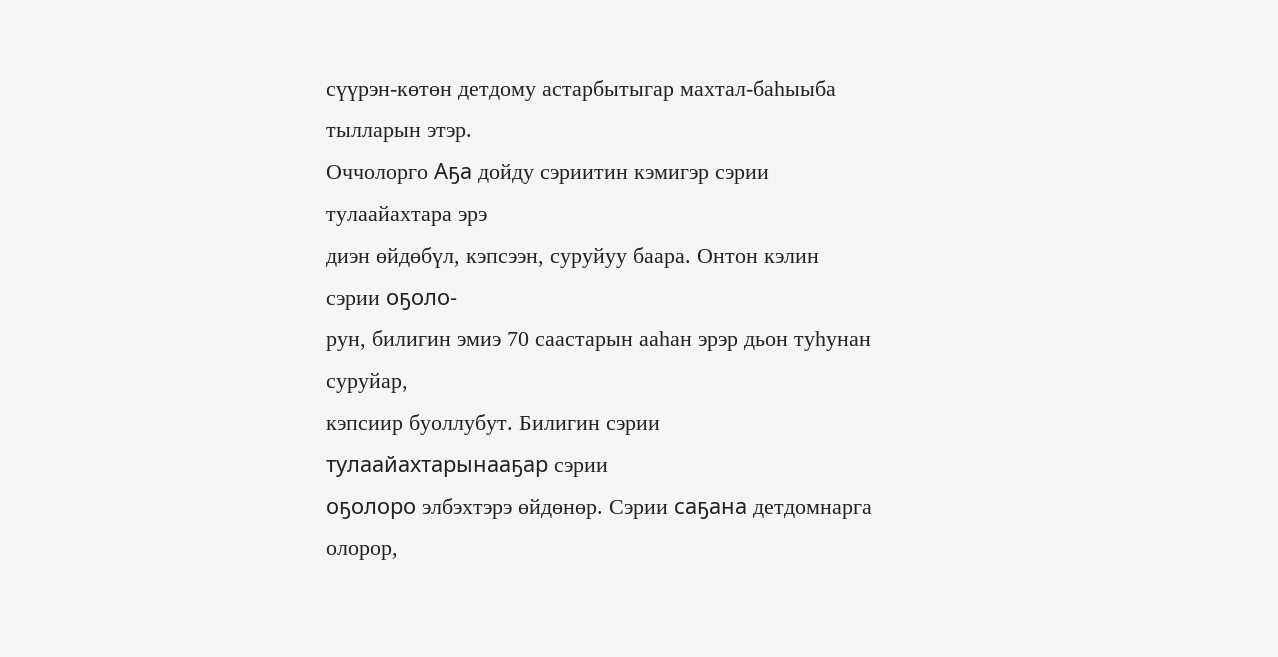сүүрэн-көтөн детдому астарбытыгар махтал-баһыыба
тылларын этэр.
Оччолорго Аҕа дойду сэриитин кэмигэр сэрии тулаайахтара эрэ
диэн өйдөбүл, кэпсээн, суруйуу баара. Онтон кэлин сэрии оҕоло-
рун, билигин эмиэ 70 саастарын ааһан эрэр дьон туһунан суруйар,
кэпсиир буоллубут. Билигин сэрии тулаайахтарынааҕар сэрии
оҕолоро элбэхтэрэ өйдөнөр. Сэрии саҕана детдомнарга олорор,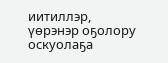иитиллэр, үөрэнэр оҕолору оскуолаҕа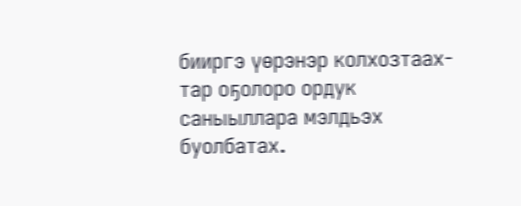бииргэ үөрэнэр колхозтаах-
тар оҕолоро ордук саныыллара мэлдьэх буолбатах.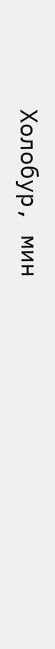Холобур, мин